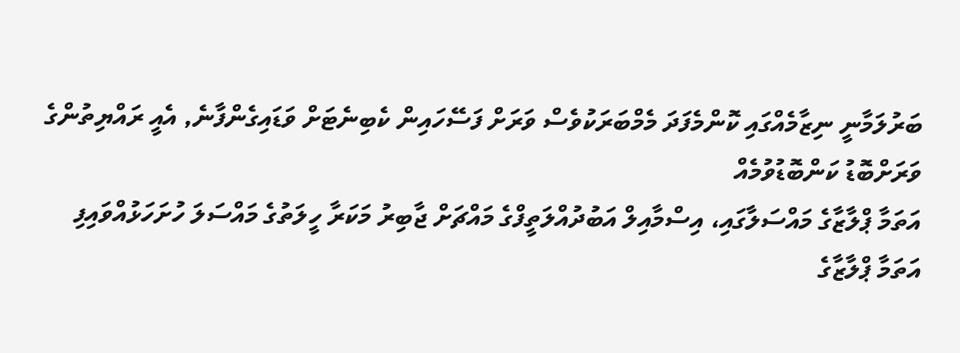ބަރުލަމާނީ ނިޒާމެއްގައި ކޮންމެފަދަ މެމްބަރަކުވެސް ވަރަށް ފަސޭހައިން ކެބިނެޓަށް ވަޑައިގެންފާނެ, އެއީ ރައްޔިތުންގެ ވަރަށްބޮޑު ކަންބޮޑުވުމެއް
އަތަމާ ޕްލާޒާގެ މައްސަލާގައި، އިސްމާއިލް އަބުދުއްލަތީފްގެ މައްޗަށް ޖާބިރު މަކަރާ ހީލަތުގެ މައްސަލަ ހުށަހަޅުއްވައިފި
އަތަމާ ޕްލާޒާގެ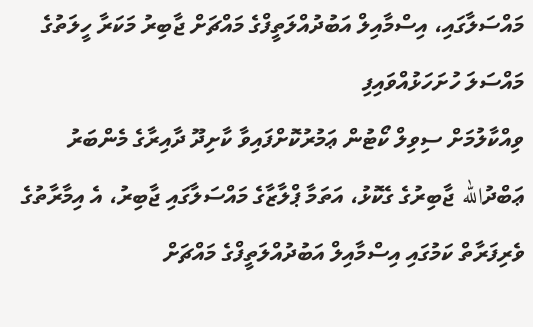މައްސަލާގައި، އިސްމާއިލް އަބުދުއްލަތީފްގެ މައްޗަށް ޖާބިރު މަކަރާ ހީލަތުގެ މައްސަލަ ހުށަހަޅުއްވައިފި
ވިއްކާލުމަށް ސިވިލް ކޯޓުން ޢަމުރުކޮށްފައިވާ ކާށިދޫ ދާއިރާގެ މެންބަރު ޢަބްދުالله ޖާބިރުގެ ގެކޮޅު، އަތަމާ ޕްލާޒާގެ މައްސަލާގައި ޖާބިރު، އެ އިމާރާތުގެ ވެރިފަރާތް ކަމުގައި އިސްމާއިލް އަބުދުއްލަތީފްގެ މައްޗަށް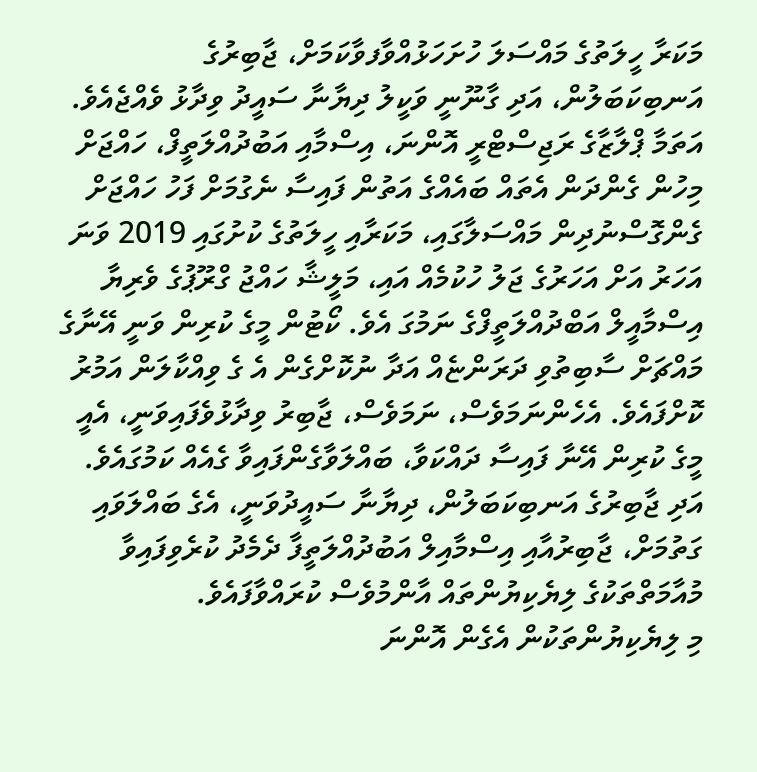މަކަރާ ހީލަތުގެ މައްސަލަ ހުށަހަޅުއްވާފވާކަމަށް، ޖާބިރުގެ އަނބިކަބަލުން، އަދި ގާނޫނީ ވަކީލު ދިޔާނާ ސައީދު ވިދާޅު ވެއްޖެއެވެ.
އަތަމާ ޕްލާޒާގެ ރަޖިސްޓްރީ އޮންނަ، އިސްމާއި އަބުދުއްލަތީފް، ހައްޖަށް މިހުން ގެންދަން އެތައް ބައެއްގެ އަތުން ފައިސާ ނެގުމަށް ފަހު ހައްޖަށް ގެންގޮސްނުދިން މައްސަލާގައި، މަކަރާއި ހީލަތުގެ ކުށުގައި 2019 ވަނަ އަހަރު އަށް އަހަރުގެ ޖަލު ހުކުމެއް އައި، މަލީޝާ ހައްޖު ގްރޫޕުގެ ވެރިޔާ އިސްމާއީލް އަބްދުއްލަތީފްގެ ނަމުގަ އެވެ. ކޯޓުން މީގެ ކުރިން ވަނީ އޭނާގެ މައްޗަށް ސާބިތުވި ދަރަންޏެއް އަދާ ނުކޮށްގެން އެ ގެ ވިއްކާލަން އަމުރު ކޮށްފައެވެ. އެހެންނަމަވެސް، ނަމަވެސް، ޖާބިރު ވިދާޅުވެފައިވަނީ، އެއީ މީގެ ކުރިން އޭނާ ފައިސާ ދައްކަވާ، ބައްލަވާގެންފައިވާ ގެއެއް ކަމުގައެވެ. އަދި ޖާބިރުގެ އަނބިކަބަލުން، ދިޔާނާ ސައީދުވަނީ، އެގެ ބައްލަވައި ގަތުމަށް، ޖާބިރުއާއި އިސްމާއިލް އަބުދުއްލަތީފާ ދެމެދު ކުރެވިފައިވާ މުއާމަތްތަކުގެ ލިޔެކިޔުންތައް އާންމުވެސް ކުރައްވާފައެވެ.
މި ލިޔެކިޔުންތަކުން އެގެން އޮންނަ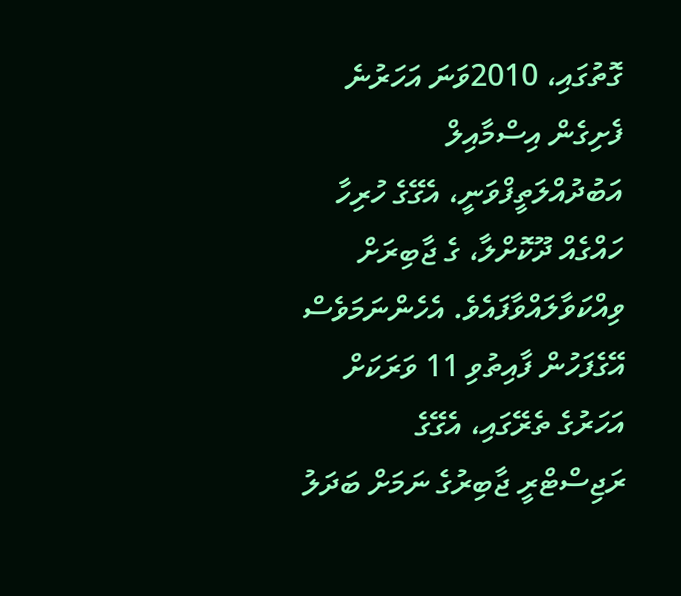ގޮތުގައި، 2010ވަނަ އަހަރުނެ ފެށިގެން އިސްމާއިލް އަބުދުއްލަތީފްވަނީ، އެގޭގެ ހުރިހާ ހައްގެއް ދޫކޮށްލާ، ގެ ޖާބިރަށް ވިއްކަވާލައްވާފައެވެ. އެހެންނަމަވެސް އޭގެފަހުން ފާއިތުވި 11 ވަރަކަށް އަހަރުގެ ތެރޭގައި، އެގޭގެ ރަޖިސްޓްރީ ޖާބިރުގެ ނަމަށް ބަދަލު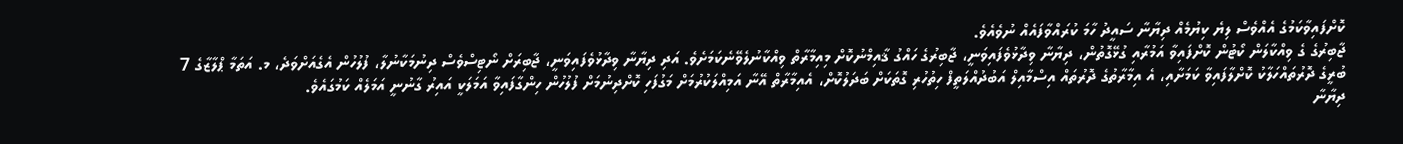ކޮށްފައިވާކަމުގެ އެއްވެސް ލިޔެ ކިޔުމެއް ދިޔާނާ ސައީދު ހާމަ ކުރައްވާފައެއް ނުވެއެވެ.
ޖާބިރުގެ ގެ ވިއްކާލަން ކޯޓުން ކޮށްފައިވާ އަމުރާއި ގުޅޭގޮތުން، ދިޔާނާ ވިދާޅުވެފައިވަނީ، ޖާބިރުގެ ހައްގު ޤާއިމްނުކޮށް މިއިމާރާތް ވިއްކާނުލެވޭނެކަމަށެވެ. އަދި ދިޔާނާ ވިދާޅުވެފައިވަނީ، ޖާބިރަށް ނޯޓިސްވެސް ދިނުމަކާނުލާ، ފުލުހުން އެގެއަށްވަދެ، މ. އަތަމާ ޕްލާޒާގެ 7 ބުރީގެ ދޮރުތައްހަލާކު ކޮށްލާފައިވާ ކަމަށާއި، އެ އިމާރާތުގެ ދޮރުތައް އިސްމާއިލް އަބުދުއްލަތީފް ހިތުހުރި ގޮތަކަށް ބަދަލުކޮށް، އެއިމާރާތް އޭނާ އަމިއްލަކުރުމަށް މަގުފަހި ކޮށްދިނުމަށް ފުލުހުން ހިންގާފައިވާ އަމަލަކީ އައިރު ގާނުނީ އަމަލެއް ކަމުގައެވެ.
ދިޔާނާ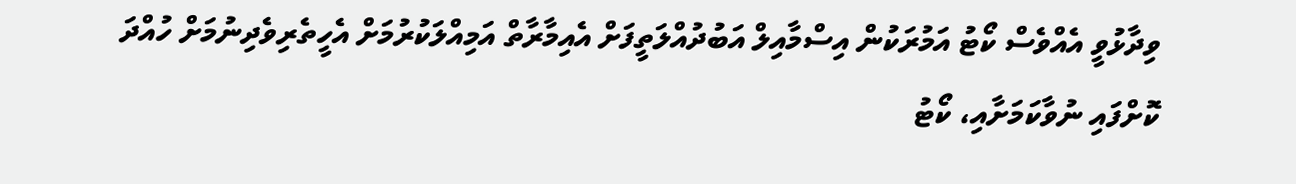ވިދާޅުވީ އެއްވެސް ކޯޓު އަމުރަކުން އިސްމާއިލް އަބުދުއްލަތީފަށް އެއިމާރާތް އަމިއްލަކުރުމަށް އެހީތެރިވެދިނުމަށް ހުއްދަ ކޮށްފައި ނުވާކަމަށާއި، ކޯޓު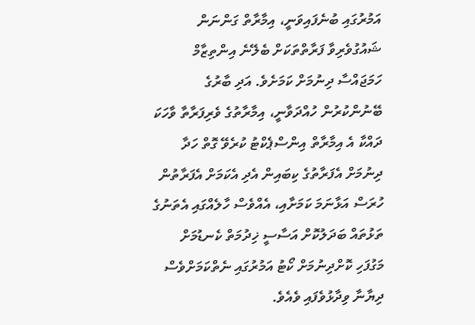އަމުރުގައި ބުނެފައިވަނީ، އިމާރާތް ގަންނަން ޝައުގުވެރިވާ ފަރާތްތަކަށް ބެލޭނެ އިންތިޒާމް ހަމަޖައްސާ ދިނުމަށް ކަމަށެވެ. އަދި ބާރުގެ ބޭނުންކުރުން ހުއްދަވާނީ، އިމާރާތުގެ ވެރިފަރާތާ ވާހަކަ ދައްކާ އެ އިމާރާތް އިންސްޕެކްޓު ކުރެވޭ ގޮތް ހަދާ ދިނުމަށް އެފަރާތުގެ ކިބައިން އެދި އެކަމަށް އެފަރާތުން ހުރަސް އަޅާނަމަ ކަމަށާއި، އެއްވެސް ހާލެއްގައި އެތަނުގެ ތަޅުތައް ބަދަލުކޮށް އަސާސީ ޚިދުމަތް ކެނޑުމަށް މަގުފަހި ކޮށްދިނުމަށް ކޯޓު އަމުރުގައި ނެތްކަމަށްވެސް ދިޔާނާ ވިދާޅުވެފައި ވެއެވެ.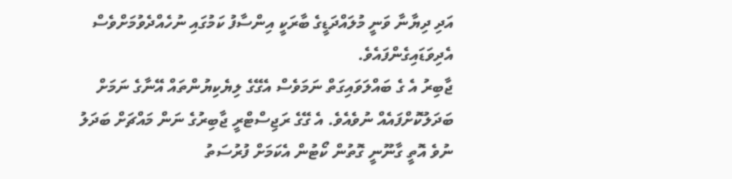އަދި ދިޔާނާ ވަނީ މުލައްދަޑީގެ ބާރަކީ އިންސާފު ކަމުގައި ނުހެއްދެވުމަށްވެސް އެދިވަޑައިގެންފައެވެ.
ޖާބިރު އެ ގެ ބައްލަވައިގަތް ނަމަވެސް އެގޭގެ ލިޔެކިޔުންތައް އޭނާގެ ނަމަށް ބަދަލުކޮށްފައެއް ނުވެއެވެ. އެ ގޭގެ ރަޖިސްޓްރީ ޖާބިރުގެ ނަން މައްޗަށް ބަދަލު ނުވެ އޮތީ ގާނޫނީ ގޮތުން ކޯޓުން އެކަމަށް ފުރުސަތު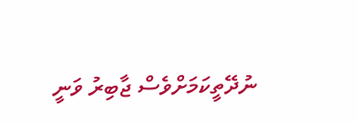ނުދޭތީކަމަށްވެސް ޖާބިރު ވަނީ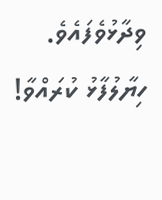ވިދާޅުވެފައެވެ.
ހިޔާލުފާޅު ކުރައްވާ!